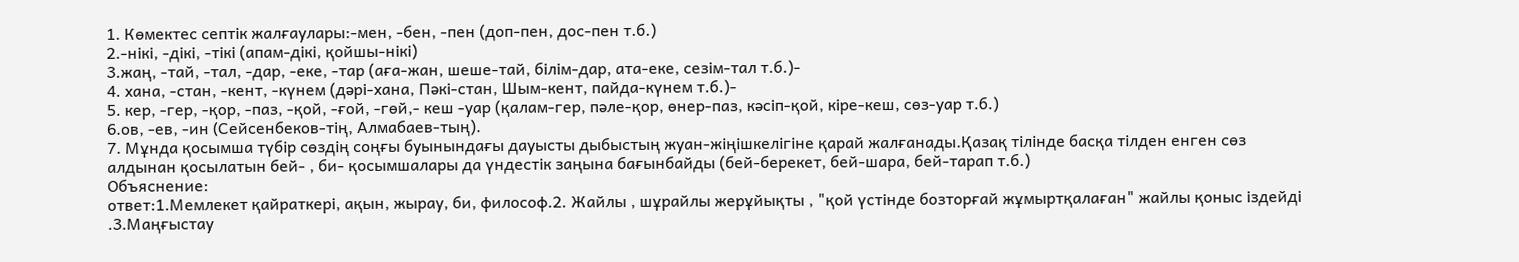1. Көмектес септік жалғаулары:-мен, -бен, -пен (доп-пен, дос-пен т.б.)
2.-нікі, -дікі, -тікі (апам-дікі, қойшы-нікі)
3.жаң, -тай, -тал, -дар, -еке, -тар (аға-жан, шеше-тай, білім-дар, ата-еке, сезім-тал т.б.)-
4. хана, -стан, -кент, -күнем (дәрі-хана, Пәкі-стан, Шым-кент, пайда-күнем т.б.)-
5. кер, -гер, -қор, -паз, -қой, -ғой, -гөй,- кеш -уар (қалам-гер, пәле-қор, өнер-паз, кәсіп-қой, кіре-кеш, сөз-уар т.б.)
6.ов, -ев, -ин (Cейсенбеков-тің, Aлмабаев-тың).
7. Мұнда қосымша түбір сөздің соңғы буынындағы дауысты дыбыстың жуан-жіңішкелігіне қарай жалғанады.Қазақ тілінде басқа тілден енген сөз алдынан қосылатын бей- , би- қосымшалары да үндестік заңына бағынбайды (бей-берекет, бей-шара, бей-тарап т.б.)
Объяснение:
ответ:1.Мемлекет қайраткері, ақын, жырау, би, философ.2. Жайлы , шұрайлы жерұйықты , "қой үстінде бозторғай жұмыртқалаған" жайлы қоныс іздейді .3.Маңғыстау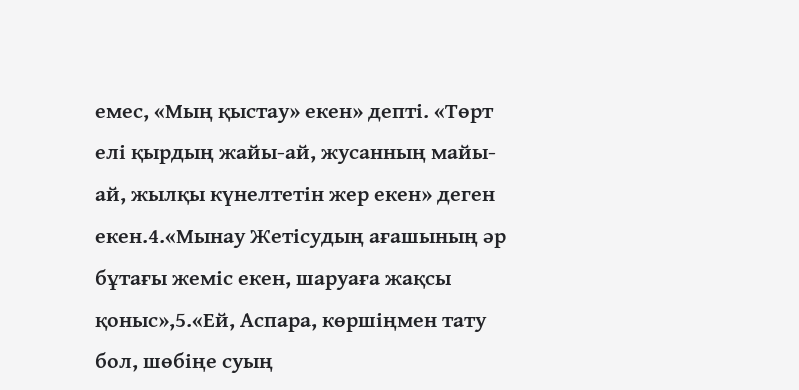емес, «Мың қыстау» екен» депті. «Төрт елі қырдың жайы-ай, жусанның майы-ай, жылқы күнелтетін жер екен» деген екен.4.«Мынау Жетісудың ағашының әр бұтағы жеміс екен, шаруаға жақсы қоныс»,5.«Ей, Аспара, көршіңмен тату бол, шөбіңе суың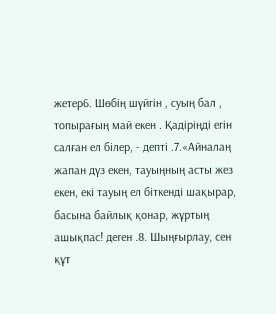жетер6. Шөбің шүйгін , суың бал , топырағың май екен . Қадіріңді егін салған ел білер, - депті .7.«Айналаң жапан дүз екен, тауыңның асты жез екен, екі тауың ел біткенді шақырар, басына байлық қонар, жұртың ашықпас! деген .8. Шыңғырлау, сен құт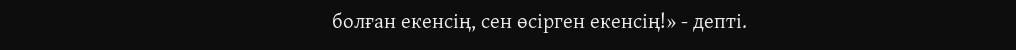болған екенсің, сен өсірген екенсің!» - депті.